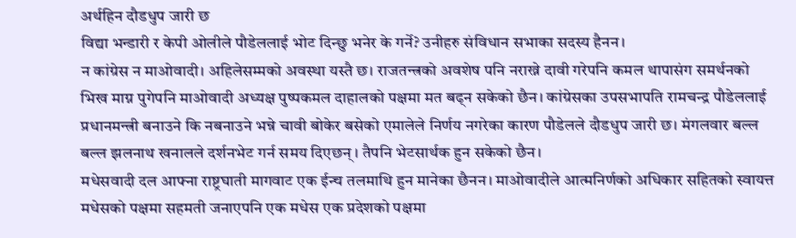अर्थहिन दौडधुप जारी छ
विद्या भन्डारी र केपी ओलीले पौडेललाई भोट दिन्छु भनेर के गर्ने? उनीहरु संविधान सभाका सदस्य हैनन।
न कांग्रेस न माओवादी। अहिलेसम्मको अवस्था यस्तै छ। राजतन्त्रको अवशेष पनि नराख्ने दावी गरेपनि कमल थापासंग समर्थनको भिख माग्न पुगेपनि माओवादी अध्यक्ष पुष्पकमल दाहालको पक्षमा मत बढ्न सकेको छैन। कांग्रेसका उपसभापति रामचन्द्र पौडेललाई प्रधानमन्त्री बनाउने कि नबनाउने भन्ने चावी बोकेर बसेको एमालेले निर्णय नगरेका कारण पौडेलले दौडधुप जारी छ। मंगलवार बल्ल बल्ल झलनाथ खनालले दर्शनभेट गर्न समय दिएछन्। तैपनि भेटसार्थक हुन सकेको छैन।
मधेसवादी दल आफ्ना राष्ट्रघाती मागवाट एक ईन्च तलमाथि हुन मानेका छैनन। माओवादीले आत्मनिर्णको अधिकार सहितको स्वायत्त मधेसको पक्षमा सहमती जनाएपनि एक मधेस एक प्रदेशको पक्षमा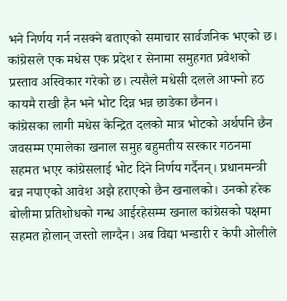भने निर्णय गर्न नसक्ने बताएको समाचार सार्वजनिक भएको छ। कांग्रेसले एक मधेस एक प्रदेश र सेनामा समुहगत प्रवेशको प्रस्ताव अस्विकार गरेको छ। त्यसैले मधेसी दलले आफ्नो हठ कायमै राखी हैन भने भोट दिन्न भन्न छाडेका छैनन।
कांग्रेसका लागी मधेस केन्द्रित दलको मात्र भोटको अर्थपनि छैन जवसम्म एमालेका खनाल समुह बहुमतीय सरकार गठनमा सहमत भएर कांग्रेसलाई भोट दिने निर्णय गर्दैनन्। प्रधानमन्त्री बन्न नपाएको आवेश अझै हराएको छैन खनालको। उनको हरेक बोलीमा प्रतिशोधको गन्ध आईरहेसम्म खनाल कांग्रेसको पक्षमा सहमत होलान् जस्तो लाग्दैन। अब विद्या भन्डारी र केपी ओलीले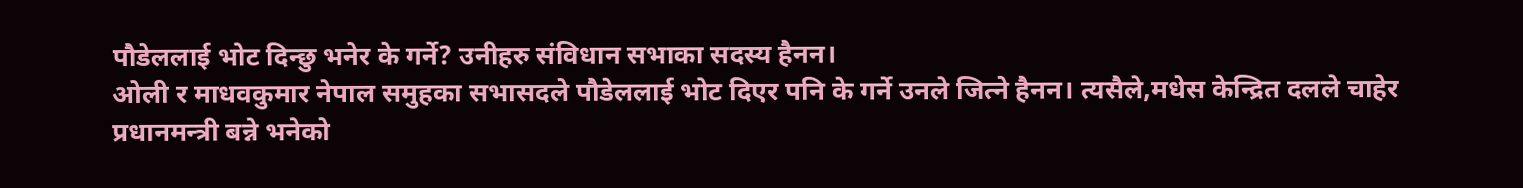पौडेललाई भोट दिन्छु भनेर के गर्ने? उनीहरु संविधान सभाका सदस्य हैनन।
ओली र माधवकुमार नेपाल समुहका सभासदले पौडेललाई भोट दिएर पनि के गर्ने उनले जित्ने हैनन। त्यसैले,मधेस केन्द्रित दलले चाहेर प्रधानमन्त्री बन्ने भनेको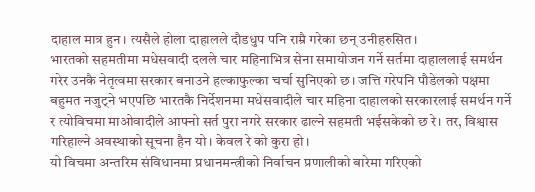दाहाल मात्र हुन। त्यसैले होला दाहालले दौडधुप पनि राम्रै गरेका छन् उनीहरुसित।
भारतको सहमतीमा मधेसवादी दलले चार महिनाभित्र सेना समायोजन गर्ने सर्तमा दाहाललाई समर्थन गरेर उनकै नेतृत्वमा सरकार बनाउने हल्काफुल्का चर्चा सुनिएको छ। जत्ति गरेपनि पौडेलको पक्षमा बहुमत नजुट्ने भएपछि भारतकै निर्देशनमा मधेसवादीले चार महिना दाहालको सरकारलाई समर्थन गर्ने र त्योविचमा माओवादीले आफ्नो सर्त पुरा नगरे सरकार ढाल्ने सहमती भईसकेको छ रे। तर, विश्वास गरिहाल्ने अवस्थाको सूचना हैन यो। केवल रे को कुरा हो।
यो विचमा अन्तरिम संविधानमा प्रधानमन्त्रीको निर्वाचन प्रणालीको बारेमा गरिएको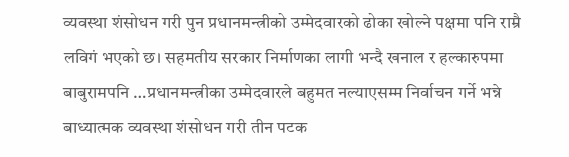व्यवस्था शंसोधन गरी पुन प्रधानमन्त्रीको उम्मेदवारको ढोका खोल्ने पक्षमा पनि राम्रै लविगं भएको छ। सहमतीय सरकार निर्माणका लागी भन्दै खनाल र हल्कारुपमा बाबुरामपनि …प्रधानमन्त्रीका उम्मेदवारले बहुमत नल्याएसम्म निर्वाचन गर्ने भन्ने बाध्यात्मक व्यवस्था शंसोधन गरी तीन पटक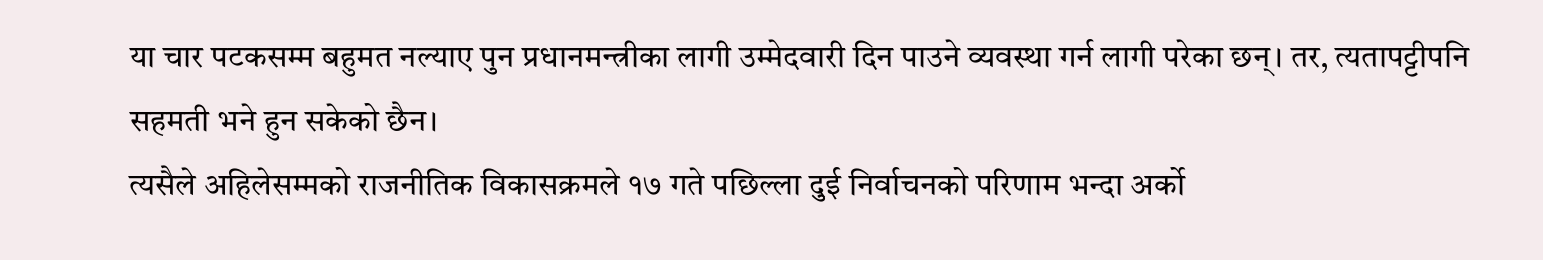या चार पटकसम्म बहुमत नल्याए पुन प्रधानमन्त्रीका लागी उम्मेदवारी दिन पाउने व्यवस्था गर्न लागी परेका छन्। तर, त्यतापट्टीपनि सहमती भने हुन सकेको छैन।
त्यसैले अहिलेसम्मको राजनीतिक विकासक्रमले १७ गते पछिल्ला दुई निर्वाचनको परिणाम भन्दा अर्को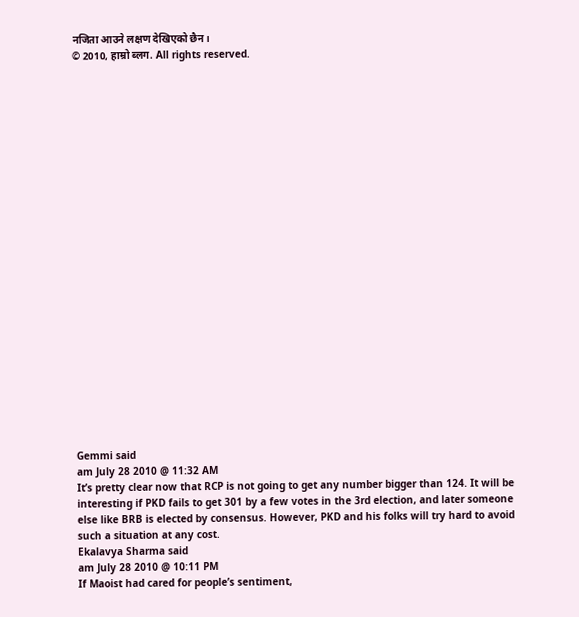नजिता आउने लक्षण देखिएको छैन।
© 2010, हाम्रो ब्लग. All rights reserved.
























Gemmi said
am July 28 2010 @ 11:32 AM
It’s pretty clear now that RCP is not going to get any number bigger than 124. It will be interesting if PKD fails to get 301 by a few votes in the 3rd election, and later someone else like BRB is elected by consensus. However, PKD and his folks will try hard to avoid such a situation at any cost.
Ekalavya Sharma said
am July 28 2010 @ 10:11 PM
If Maoist had cared for people’s sentiment,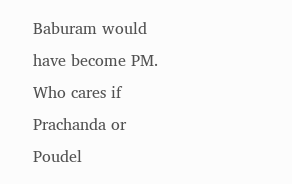Baburam would have become PM.
Who cares if Prachanda or Poudel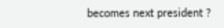becomes next president ?